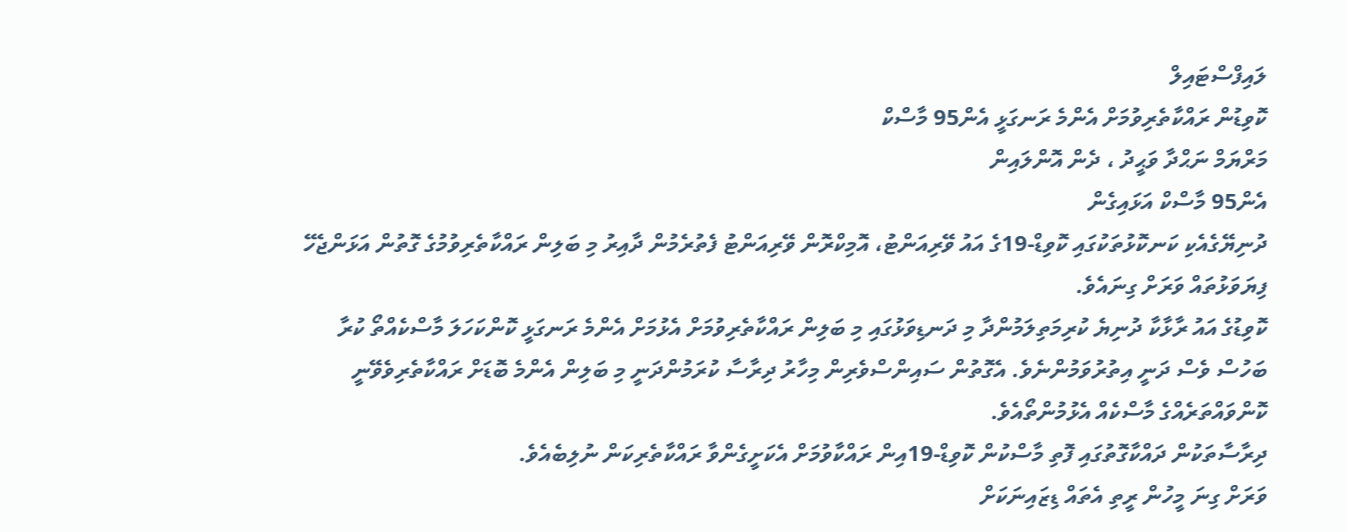ލައިފްސްޓައިލް
ކޮވިޑުން ރައްކާތެރިވުމަށް އެންމެ ރަނގަޅީ އެން95 މާސްކް
މަރްޔަމް ނަޙްދާ ވަޙީދު ، ދެން އޮންލައިން
އެން95 މާސްކް އަޅައިގެން
ދުނިޔޭގެއެކި ކަނކޮޅުތަކުގައި ކޮވިޑް-19ގެ އައު ވޭރިއަންޓު، އޮމިކްރޮން ވޭރިއަންޓު ފެތުރެމުން ދާއިރު މި ބަލިން ރައްކާތެރިވުމުގެ ގޮތުން އަޅަންޖެހޭ ފިޔަވަޅުތައް ވަރަށް ގިނައެވެ.
ކޮވިޑުގެ އައު ރާޅާކާ ދުނިޔެ ކުރިމަތިލަމުންދާ މި ދަނޑިވަޅުގައި މި ބަލިން ރައްކާތެރިވުމަށް އެޅުމަށް އެންމެ ރަނގަޅީ ކޮންކަހަލަ މާސްކެއްތޯ ކުރާ ބަހުސް ވެސް ދަނީ އިތުރުވަމުންނެވެ. އެގޮތުން ސައިންސްވެރިން މިހާރު ދިރާސާ ކުރަމުންދަނީ މި ބަލިން އެންމެ ބޮޑަށް ރައްކާތެރިވެވޭނީ ކޮންވައްތަރެއްގެ މާސްކެއް އެޅުމުންތޯއެވެ.
ދިރާސާތަކުން ދައްކާގޮތުގައި ފޮތި މާސްކުން ކޮވިޑް-19އިން ރައްކާވުމަށް އެކަށީގެންވާ ރައްކާތެރިކަން ނުލިބެއެވެ.
ވަރަށް ގިނަ މީހުން ރީތި އެތައް ޑިޒައިނަކަށް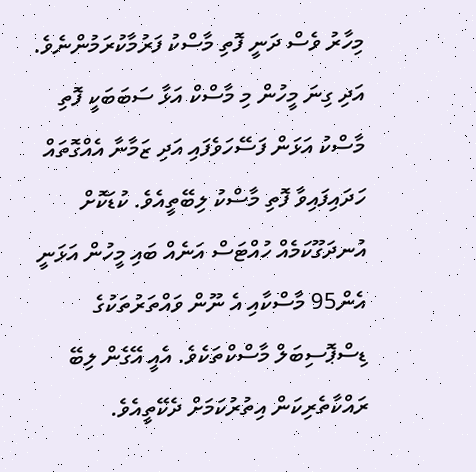މިހާރު ވެސް ދަނީ ފޮތި މާސްކު ފަރުމާކުރަމުންނެވެ. އަދި ގިނަ މީހުން މި މާސްކް އަޅާ ސަބަބަކީ ފޮތި މާސްކު އަޅަން ފަސޭހަވެފައި އަދި ޒަމާނާ އެއްގޮތައް ހަދައިފައިވާ ފޮތި މާސްކު ލިބޭތީއެވެ. ކުޑަކޮށް އުނދަގޫކަމެއް ހުއްޓަސް އަނެއް ބައި މީހުން އަޅަނީ އެން95 މާސްކާއި އެ ނޫން ވައްތަރުތަކުގެ ޑިސްޕޮސިބަލް މާސްކްތަކެވެ. އެއީ އޭގެން ލިބޭ ރައްކާތެރިކަން އިތުރުކަމަށް ދެކޭތީއެވެ.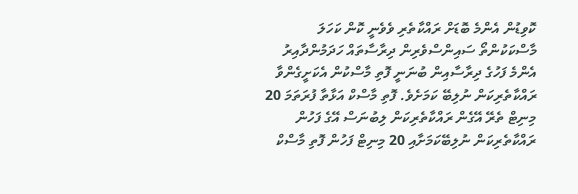ކޮވިޑުން އެންމެ ބޮޑަށް ރައްކާތެރި ވެވެނީ ކޮން ކަހަލަ މާސްކަކުންތޯ ސައިންސްވެރިން ދިރާސާތައް ހަދަމުންދާއިރު އެންމެ ފަހުގެ ދިރާސާއިން ބުނަނީ ފޮތި މާސްކުން އެކަށީގެންވާ ރައްކާތެރިކަން ނުލިބޭ ކަމަށެވެ. ފޮތި މާސްކް އަޅާތާ ފުރަތަމަ 20 މިނިޓް ތެރޭ އޭގެން ރައްކާތެރިކަން ލިބުނަސް އޭގެ ފަހުން ރައްކާތެރިކަން ނުލިބޭކަމަށާއި 20 މިނިޓް ފަހުން ފޮތި މާސްކް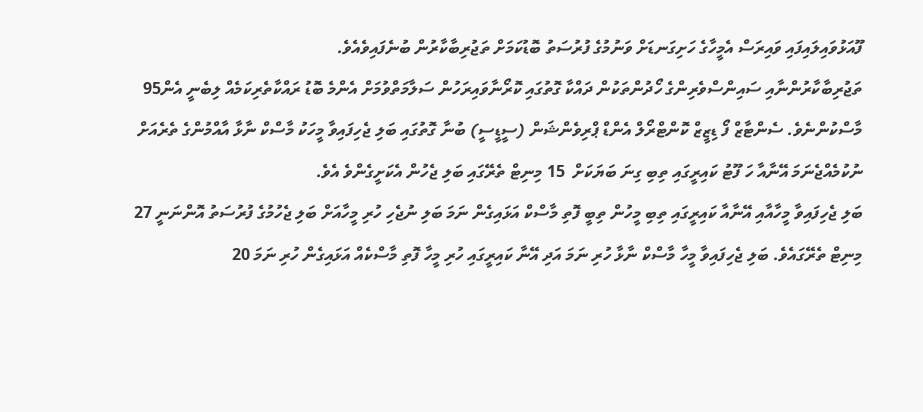ފޫއަޅުވައިލައިފައި ވައިރަސް އެމީހާގެ ހަށިގަނޑަށް ވަނުމުގެ ފުރުސަތު ބޮޑުކަމަށް ތަޖުރިބާކާރުން ބުނެފައިވެއެވެ.
ތަޖުރިބާކާރުންނާއި ސައިންސްވެރިންގެ ހޯދުންތަކުން ދައްކާ ގޮތުގައި ކޮރޯނާވައިރަހުން ސަލާމަތްވުމަށް އެންމެ ބޮޑު ރައްކާތެރިކަމެއް ލިބެނީ އެން95 މާސްކުންނެވެ. ސެންޓާޒް ފޯ ޑިޒީޒް ކޮންޓްރޯލް އެންޑް ޕްރިވެންޝަން (ސީޑީސީ) ބުނާ ގޮތުގައި ބަލި ޖެހިފައިވާ މީހަކު މާސްކް ނާޅާ އާއްމުންގެ ތެރެއަށް ނުކުމެއްޖެނަމަ އޭނާއާ ހަ ފޫޓު ކައިރީގައި ތިބި ގިނަ ބަޔަކަށް  15 މިނިޓް ތެރޭގައި ބަލި ޖެހުން އެކަށީގެންވެ އެވެ.
ބަލި ޖެހިފައިވާ މީހާއާއި އޭނާއާ ކައިރީގައި ތިބި މީހުން ތިބީ ފޮތި މާސްކް އަޅައިގެން ނަމަ ބަލި ނުޖެހި ހުރި މީހާއަށް ބަލި ޖެހުމުގެ ފުރުސަތު އޮންނަނީ 27 މިނިޓް ތެރޭގައެވެ. ބަލި ޖެހިފައިވާ މީހާ މާސްކް ނާޅާ ހުރި ނަމަ އަދި އޭނާ ކައިރީގައި ހުރި މީހާ ފޮތި މާސްކެއް އަޅައިގެން ހުރި ނަމަ 20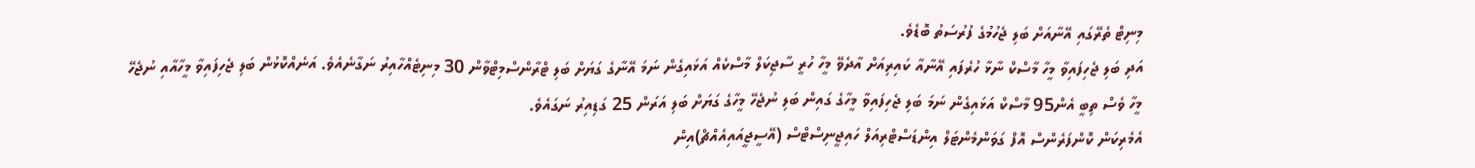މިނިޓް ތެރޭގައި އޭނާއަށް ބަލި ޖެހުމުގެ ފުރުސަތު ބޮޑެވެ.
އަދި ބަލި ޖެހިފައިވާ މީހާ މާސްކް ނާޅާ ހުރެފައި އޭނާއާ ކައިރިއަށް އާދެވޭ މީހާ ހުރީ ސާޖިކަލް މާސްކެއް އަޅައިގެން ނަމަ އޭނާގެ ގަޔަށް ބަލި ޓްރާންސްމިޓްވާން 30 މިނިޓެއްހާއިރު ނަގާނެއެވެ. އަނެއްކޮޅުން ބަލި ޖެހިފައިވާ މީހާއާއި ނުޖެހޭ މީހާ ވެސް ތިބީ އެން95 މާސްކް އަޅައިގެން ނަމަ ބަލި ޖެހިފައިވާ މީހާގެ ގައިން ބަލި ނުޖެހޭ މީހާގެ ގަޔަށް ބަލި އަރަން 25 ގަޑިއިރު ނަގައެވެ.
އެމެރިކަން ކޮންފަރެންސް އޮފް ގަވަންމެންޓަލް އިންޑަސްޓްރިއަލް ހައިޖީނިސްޓްސް (އޭސީޖީއައިއެއްޗް)އިން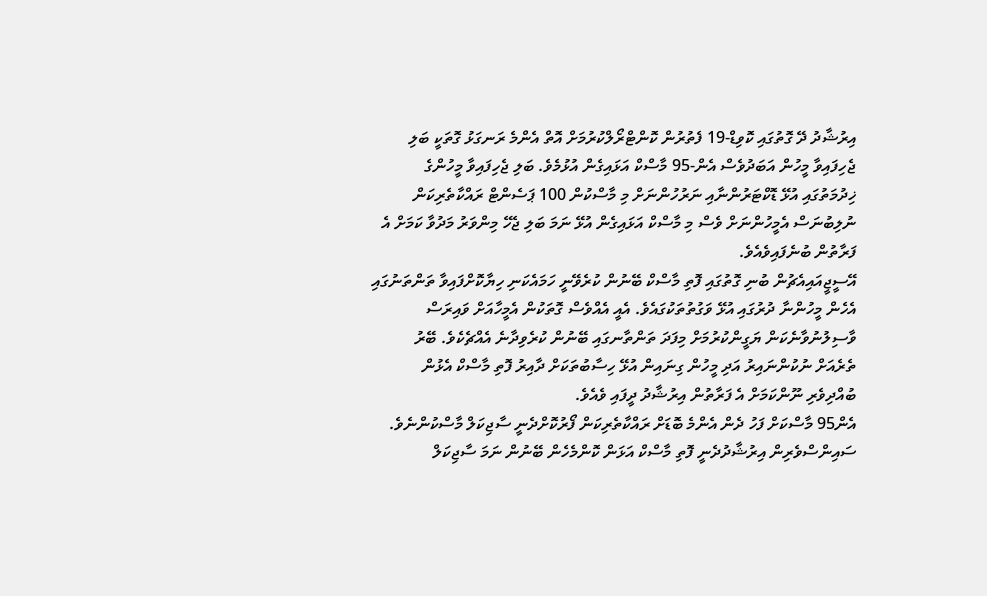އިރުޝާދު ދޭ ގޮތުގައި ކޮވިޑް-19 ފެތުރުން ކޮންޓްރޯލްކުރުމަށް އޮތް އެންމެ ރަނގަޅު ގޮތަކީ ބަލި ޖެހިފައިވާ މީހުން އަބަދުވެސް އެން-95 މާސްކް އަޅައިގެން އުޅުމެވެ. ބަލި ޖެހިފައިވާ މީހުންގެ ޚިދުމަތުގައި އުޅޭ ޑޮކްޓަރުންނާއި ނަރުހުންނަށް މި މާސްކުން 100 ޕަސެންޓް ރައްކާތެރިކަން ނުލިބުނަސް އެމީހުންނަށް ވެސް މި މާސްކް އަޅައިގެން އުޅޭ ނަމަ ބަލި ޖެހޭ މިންވަރު މަދުވާ ކަމަށް އެ ފަރާތުން ބުނެފައިވެއެވެ.
އޭސީޖީއައިއެޗުން ބުނި ގޮތުގައި ފޮތި މާސްކް ބޭނުން ކުރެވޭނީ ހަމައެކަނި ހިޔާކޮށްފައިވާ ތަންތަނުގައި އެހެން މީހުންނާ ދުރުގައި އުޅޭ ވަގުތުތަކުގައެވެ. އެއީ އެއްވެސް ގޮތަކުން އެމީހާއަށް ވައިރަސް ވާސިލުނުވާނެކަން ޔަގީންކުރުމަށް މިފަދަ ތަންތާނގައި ބޭނުން ކުރެވިދާނެ އެއްޗެކެވެ. ބޭރު ތެރެއަށް ނުކުންނައިރު އަދި މީހުން ގިނައިން އުޅޭ ހިސާބުތަކަށް ދާއިރު ފޮތި މާސްކް އެޅުން ބުއްދިވެރި ނޫންކަމަށް އެ ފަރާތުން އިރުޝާދު ދީފައި ވެއެވެ.
އެން95 މާސްކަށް ފަހު ދެން އެންމެ ބޮޑަށް ރައްކާތެރިކަން ފޯރުކޮށްދެނީ ސާޖިކަލް މާސްކުންނެވެ. ސައިންސްވެރިން އިރުޝާދުދެނީ ފޮތި މާސްކް އަޅަން ކޮންމެހެން ބޭނުން ނަމަ ސާޖިކަލް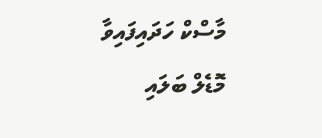މާސްކް ހަދައިފައިވާ މޮޑެލް ބަލައި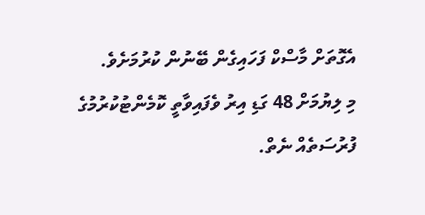އެގޮތަށް މާސްކް ފަހައިގެން ބޭނުން ކުރުމަށެވެ.
މި ލިޔުމަށް 48 ގަޑި އިރު ވެފައިވާތީ ކޮމެންޓުކުރުމުގެ ފުރުސަތެއް ނެތް.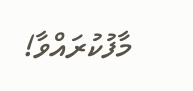މާފުކުރައްވާ!